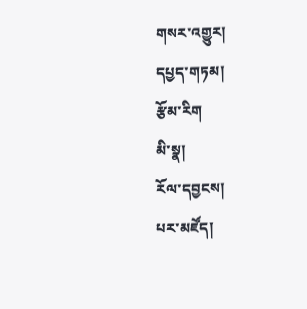གསར་འགྱུར།
དཔྱད་གཏམ།
རྩོམ་རིག
མི་སྣ།
རོལ་དབྱངས།
པར་མཛོད།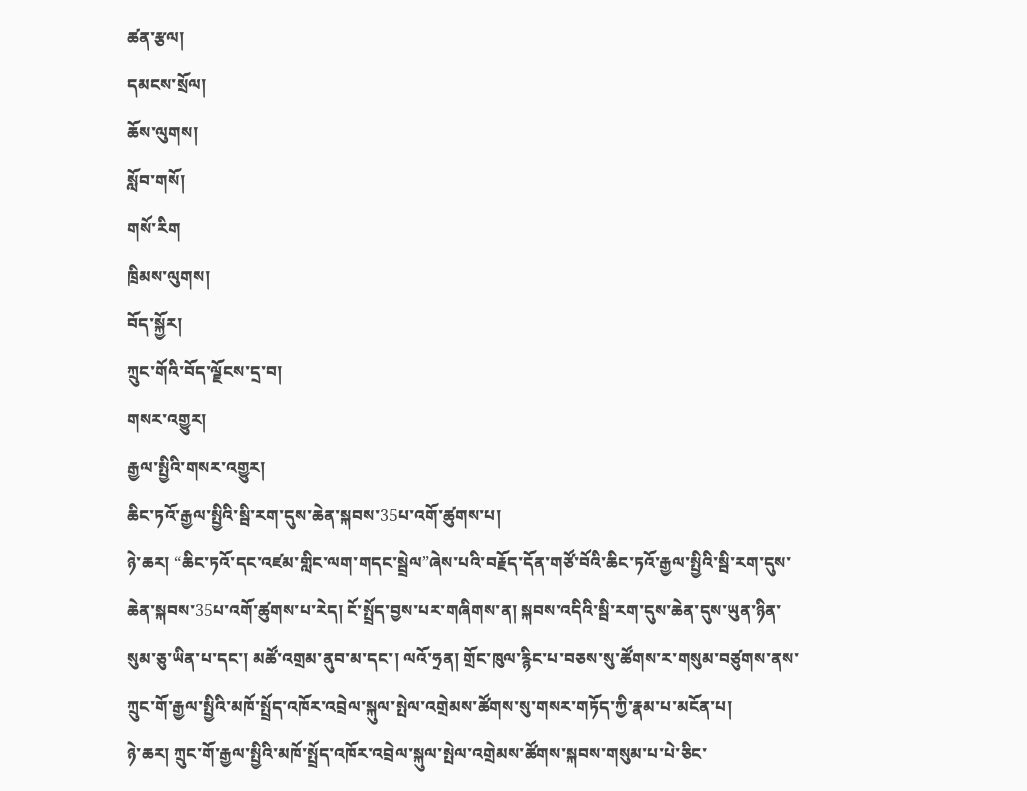ཚན་རྩལ།
དམངས་སྲོལ།
ཆོས་ལུགས།
སློབ་གསོ།
གསོ་རིག
ཁྲིམས་ལུགས།
བོད་སྐྱོར།
ཀྲུང་གོའི་བོད་ལྗོངས་དྲ་བ།
གསར་འགྱུར།
རྒྱལ་སྤྱིའི་གསར་འགྱུར།
ཆིང་ཏའོ་རྒྱལ་སྤྱིའི་སྦི་རག་དུས་ཆེན་སྐབས་35པ་འགོ་ཚུགས་པ།
ཉེ་ཆར། “ཆིང་ཏའོ་དང་འཛམ་གླིང་ལག་གདང་སྦྲེལ”ཞེས་པའི་བརྗོད་དོན་གཙོ་བོའི་ཆིང་ཏའོ་རྒྱལ་སྤྱིའི་སྦི་རག་དུས་ཆེན་སྐབས་35པ་འགོ་ཚུགས་པ་རེད། ངོ་སྤྲོད་བྱས་པར་གཞིགས་ན། སྐབས་འདིའི་སྦི་རག་དུས་ཆེན་དུས་ཡུན་ཉིན་སུམ་ཅུ་ཡིན་པ་དང་། མཚོ་འགྲམ་ནུབ་མ་དང་། ལའོ་ཧྲན། གྲོང་ཁུལ་རྙིང་པ་བཅས་སུ་ཚོགས་ར་གསུམ་བཙུགས་ནས་
ཀྲུང་གོ་རྒྱལ་སྤྱིའི་མཁོ་སྤྲོད་འཁོར་འབྲེལ་སྐུལ་སྤེལ་འགྲེམས་ཚོགས་སུ་གསར་གཏོད་ཀྱི་རྣམ་པ་མངོན་པ།
ཉེ་ཆར། ཀྲུང་གོ་རྒྱལ་སྤྱིའི་མཁོ་སྤྲོད་འཁོར་འབྲེལ་སྐུལ་སྤེལ་འགྲེམས་ཚོགས་སྐབས་གསུམ་པ་པེ་ཅིང་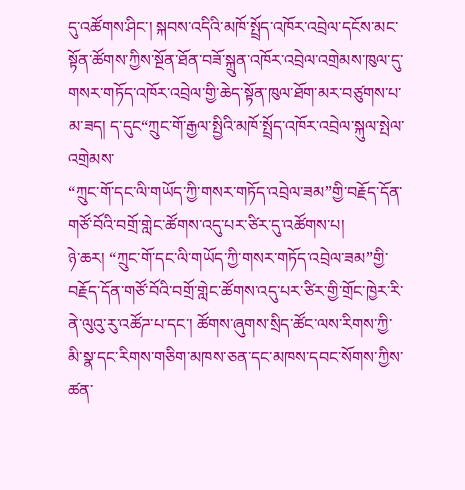དུ་འཚོགས་ཤིང་། སྐབས་འདིའི་མཁོ་སྤྲོད་འཁོར་འབྲེལ་དངོས་མང་སྟོན་ཚོགས་ཀྱིས་སྔོན་ཐོན་བཟོ་སྐྲུན་འཁོར་འབྲེལ་འགྲེམས་ཁུལ་དུ་གསར་གཏོད་འཁོར་འབྲེལ་གྱི་ཆེད་སྟོན་ཁུལ་ཐོག་མར་བཙུགས་པ་མ་ཟད། ད་དུང“ཀྲུང་གོ་རྒྱལ་སྤྱིའི་མཁོ་སྤྲོད་འཁོར་འབྲེལ་སྐུལ་སྤེལ་འགྲེམས་
“ཀྲུང་གོ་དང་ལི་གཡོད་ཀྱི་གསར་གཏོད་འབྲེལ་ཟམ”གྱི་བརྗོད་དོན་གཙོ་བོའི་བགྲོ་གླེང་ཚོགས་འདུ་པར་ཙིར་དུ་འཚོགས་པ།
ཉེ་ཆར། “ཀྲུང་གོ་དང་ལི་གཡོད་ཀྱི་གསར་གཏོད་འབྲེལ་ཟམ”གྱི་བརྗོད་དོན་གཙོ་བོའི་བགྲོ་གླེང་ཚོགས་འདུ་པར་ཙིར་གྱི་གྲོང་ཁྱེར་རི་ནེ་ལུའུ་རུ་འཚོཌ་པ་དང་། ཚོགས་ཞུགས་སྲིད་ཚོང་ལས་རིགས་ཀྱི་མི་སྣ་དང་རིགས་གཅིག་མཁས་ཅན་དང་མཁས་དབང་སོགས་ཀྱིས་ཚན་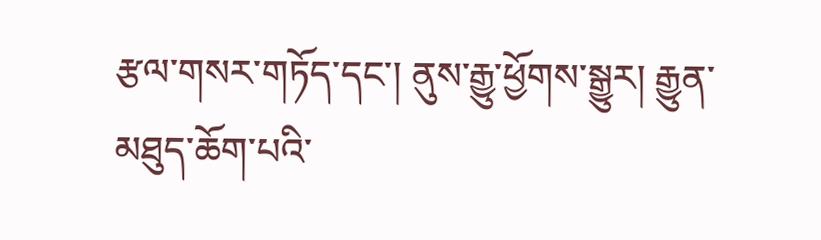རྩལ་གསར་གཏོད་དང་། ནུས་རྒྱུ་ཕྱོགས་སྒྱུར། རྒྱུན་མཐུད་ཆོག་པའི་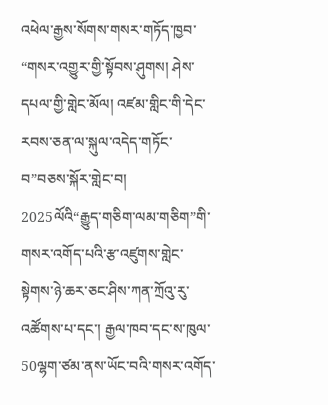འཕེལ་རྒྱས་སོགས་གསར་གཏོད་ཁྱབ་
“གསར་འགྱུར་གྱི་སྟོབས་ཤུགས། ཤེས་དཔལ་གྱི་གླེང་མོལ། འཛམ་གླིང་གི་དེང་རབས་ཅན་ལ་སྐུལ་འདེད་གཏོང་བ”བཅས་སྐོར་གླེང་བ།
2025ལོའི“རྒྱུད་གཅིག་ལམ་གཅིག”གི་གསར་འགོད་པའི་རྩ་འཛུགས་གླེང་སྟེགས་ཉེ་ཆར་ཅང་ཤིས་ཀན་ཀྲོའུ་རུ་འཚོགས་པ་དང་། རྒྱལ་ཁབ་དང་ས་ཁུལ་50ལྷག་ཙམ་ནས་ཡོང་བའི་གསར་འགོད་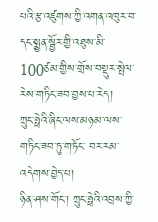པའི་རྩ་འཛུགས་ཀྱི་འགན་འཁུར་བ་དང་སྨྱན་སྦྱོར་གྱི་འཐུས་མི་100ཙམ་གྱིས་གྲོས་བསྡུར་སྤེལ་རེས་གཏིང་ཟབ་བྱས་པ་རེད།
ཀྲུང་ཧྥེའི་ཞིང་ལས་མཉམ་ལས་གཏིང་ཟབ་ཏུ་གཏོང་ བར་རམ་འདེགས་བྱེད་པ།
ཉིན་ཤས་གོང་། ཀྲུང་ཧྥེའི་འབྲས་ཀྱི་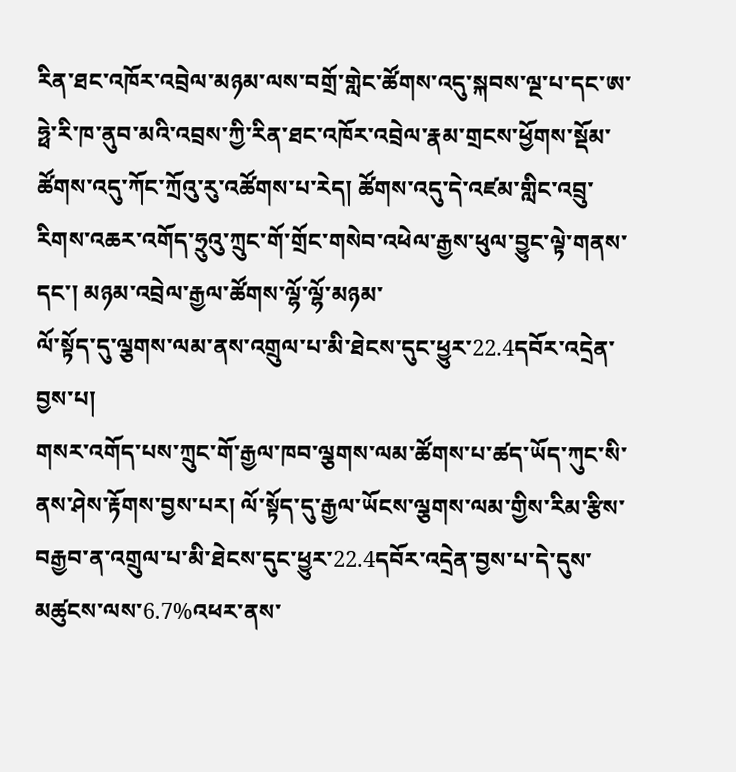རིན་ཐང་འཁོར་འབྲེལ་མཉམ་ལས་བགྲོ་གླེང་ཚོགས་འདུ་སྐབས་ལྔ་པ་དང་ཨ་ཧྥེ་རི་ཁ་ནུབ་མའི་འབྲས་ཀྱི་རིན་ཐང་འཁོར་འབྲེལ་རྣམ་གྲངས་ཕྱོགས་སྡོམ་ཚོགས་འདུ་ཀོང་ཀྲོའུ་རུ་འཚོགས་པ་རེད། ཚོགས་འདུ་དེ་འཛམ་གླིང་འབྲུ་རིགས་འཆར་འགོད་ཧྲུའུ་ཀྲུང་གོ་གྲོང་གསེབ་འཕེལ་རྒྱས་ཕུལ་བྱུང་ལྟེ་གནས་དང་། མཉམ་འབྲེལ་རྒྱལ་ཚོགས་ལྷོ་ལྷོ་མཉམ་
ལོ་སྟོད་དུ་ལྕགས་ལམ་ནས་འགྲུལ་པ་མི་ཐེངས་དུང་ཕྱུར་22.4དབོར་འདྲེན་བྱས་པ།
གསར་འགོད་པས་ཀྲུང་གོ་རྒྱལ་ཁབ་ལྕགས་ལམ་ཚོགས་པ་ཚད་ཡོད་ཀུང་སི་ནས་ཤེས་རྟོགས་བྱས་པར། ལོ་སྟོད་དུ་རྒྱལ་ཡོངས་ལྕགས་ལམ་གྱིས་རིམ་རྩིས་བརྒྱབ་ན་འགྲུལ་པ་མི་ཐེངས་དུང་ཕྱུར་22.4དབོར་འདྲེན་བྱས་པ་དེ་དུས་མཚུངས་ལས་6.7%འཕར་ནས་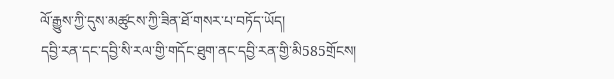ལོ་རྒྱུས་ཀྱི་དུས་མཚུངས་ཀྱི་ཟིན་ཐོ་གསར་པ་བཏོད་ཡོད།
དབྱི་རན་དང་དབྱི་སི་རལ་གྱི་གདོང་ཐུག་ནང་དབྱི་རན་གྱི་མི585གྲོངས།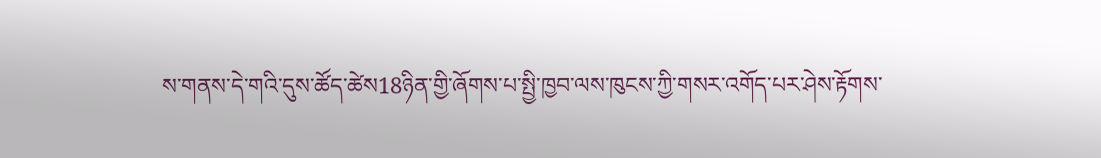ས་གནས་དེ་གའི་དུས་ཚོད་ཚེས18ཉིན་གྱི་ཞོགས་པ་སྤྱི་ཁྱབ་ལས་ཁུངས་ཀྱི་གསར་འགོད་པར་ཤེས་རྟོགས་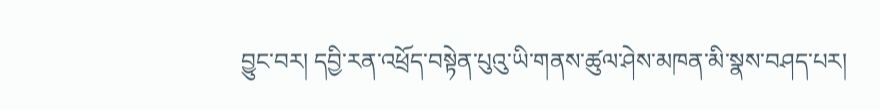བྱུང་བར། དབྱི་རན་འཕྲོད་བསྟེན་པུའུ་ཡི་གནས་ཚུལ་ཤེས་མཁན་མི་སྣས་བཤད་པར།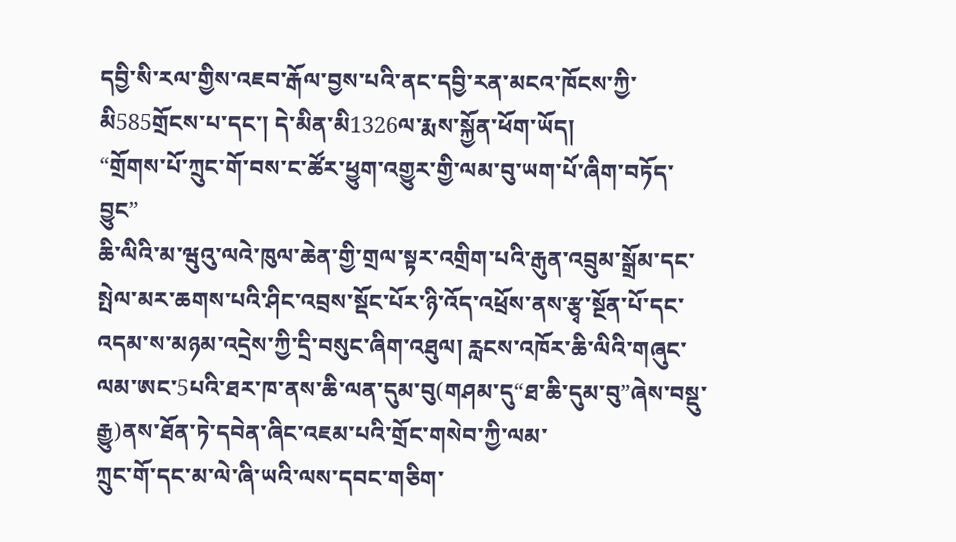དབྱི་སི་རལ་གྱིས་འཇབ་རྒོལ་བྱས་པའི་ནང་དབྱི་རན་མངའ་ཁོངས་ཀྱི་མི585གྲོངས་པ་དང་། དེ་མིན་མི1326ལ་རྨས་སྐྱོན་ཕོག་ཡོད།
“གྲོགས་པོ་ཀྲུང་གོ་བས་ང་ཚོར་ཕྱུག་འགྱུར་གྱི་ལམ་བུ་ཡག་པོ་ཞིག་བཏོད་བྱུང”
ཆི་ལིའི་མ་ཝུའུ་ལའེ་ཁུལ་ཆེན་གྱི་གྲལ་སྟར་འགྲིག་པའི་རྒུན་འབྲུམ་སྒྲོམ་དང་སྤེལ་མར་ཆགས་པའི་ཤིང་འབྲས་སྡོང་པོར་ཉི་འོད་འཕྲོས་ནས་རྩྭ་སྔོན་པོ་དང་འདམ་ས་མཉམ་འདྲེས་ཀྱི་དྲི་བསུང་ཞིག་འཐུལ། རླངས་འཁོར་ཆི་ལིའི་གཞུང་ལམ་ཨང་5པའི་ཐར་ཁ་ནས་ཆི་ལན་དུམ་བུ(གཤམ་དུ“ཐ་ཆི་དུམ་བུ”ཞེས་བསྡུ་རྒྱུ)ནས་ཐོན་ཏེ་དབེན་ཞིང་འཇམ་པའི་གྲོང་གསེབ་ཀྱི་ལམ་
ཀྲུང་གོ་དང་མ་ལེ་ཞི་ཡའི་ལས་དབང་གཅིག་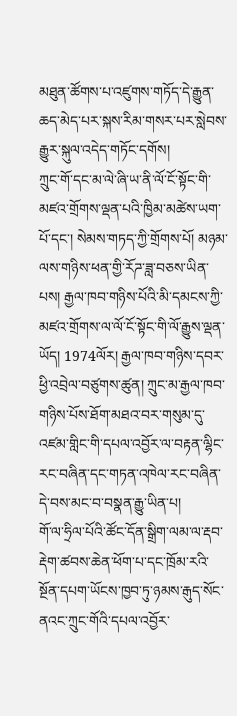མཐུན་ཚོགས་པ་འཛུགས་གཏོད་དེ་རྒྱུན་ཆད་མེད་པར་སྐས་རིམ་གསར་པར་སླེབས་རྒྱུར་སྐུལ་འདེད་གཏོང་དགོས།
ཀྲུང་གོ་དང་མ་ལེ་ཞི་ཡ་ནི་ལོ་ངོ་སྟོང་གི་མཛའ་གྲོགས་ལྡན་པའི་ཁྱིམ་མཚེས་ཡག་པོ་དང་། སེམས་གཏད་ཀྱི་གྲོགས་པོ། མཉམ་ལས་གཉིས་ཕན་གྱི་རོཌ་ཟླ་བཅས་ཡིན་པས། རྒྱལ་ཁབ་གཉིས་པོའི་མི་དམངས་ཀྱི་མཛའ་གྲོགས་ལ་ལོ་ངོ་སྟོང་གི་ལོ་རྒྱུས་ལྡན་ཡོད། 1974ལོར། རྒྱལ་ཁབ་གཉིས་དབར་ཕྱི་འབྲེལ་བཙུགས་ཚུན། ཀྲུང་མ་རྒྱལ་ཁབ་གཉིས་པོས་ཐོག་མཐའ་བར་གསུམ་དུ་
འཛམ་གླིང་གི་དཔལ་འབྱོར་ལ་བརྟན་ལྷིང་རང་བཞིན་དང་གཏན་འཁེལ་རང་བཞིན་དེ་བས་མང་བ་བསྣན་རྒྱུ་ཡིན་པ།
གོ་ལ་ཧྲིལ་པོའི་ཚོང་དོན་སྒྲིག་ལམ་ལ་རྡབ་རྡེག་ཚབས་ཆེན་ཕོག་པ་དང་ཁྲོམ་རའི་སྔོན་དཔག་ཡོངས་ཁྱབ་ཏུ་ཉམས་རྒུད་སོང་ནའང་ཀྲུང་གོའི་དཔལ་འབྱོར་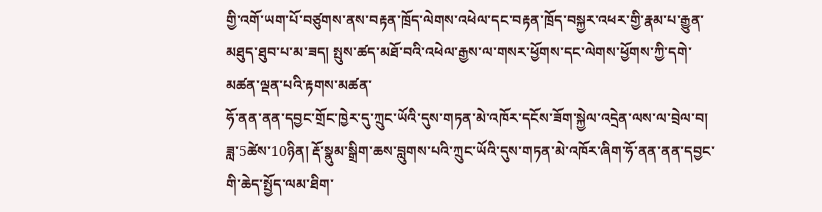གྱི་འགོ་ཡག་པོ་བཙུགས་ནས་བརྟན་ཁྲོད་ལེགས་འཕེལ་དང་བརྟན་ཁྲོད་བསྐྱར་འཕར་གྱི་རྣམ་པ་རྒྱུན་མཐུད་ཐུབ་པ་མ་ཟད། སྤུས་ཚད་མཐོ་བའི་འཕེལ་རྒྱས་ལ་གསར་ཕྱོགས་དང་ལེགས་ཕྱོགས་ཀྱི་དགེ་མཚན་ལྡན་པའི་རྟགས་མཚན་
ཧོ་ནན་ནན་དབྱང་གྲོང་ཁྱེར་དུ་ཀྲུང་ཡོའི་དུས་གཏན་མེ་འཁོར་དངོས་ཟོག་སྐྱེལ་འདྲེན་ལས་ལ་བྲེལ་བ།
ཟླ་5ཚེས་10ཉིན། རྡོ་སྣུམ་སྒྲིག་ཆས་བླུགས་པའི་ཀྲུང་ཡོའི་དུས་གཏན་མེ་འཁོར་ཞིག་ཧོ་ནན་ནན་དབྱང་གི་ཆེད་སྤྱོད་ལམ་ཐིག་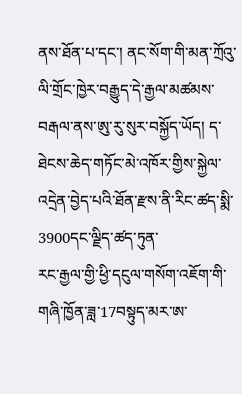ནས་ཐོན་པ་དང་། ནང་སོག་གི་མན་ཀྲོའུ་ལི་གྲོང་ཁྱེར་བརྒྱུད་དེ་རྒྱལ་མཚམས་བརྒལ་ནས་ཨུ་རུ་སུར་བསྐྱོད་ཡོད། ད་ཐེངས་ཆེད་གཏོང་མེ་འཁོར་གྱིས་སྐྱེལ་འདྲེན་བྱེད་པའི་ཐོན་རྫས་ནི་རིང་ཚད་སྨི་3900དང་ལྗིད་ཚད་ཏུན་
རང་རྒྱལ་གྱི་ཕྱི་དངུལ་གསོག་འཇོག་གི་གཞི་ཁྱོན་ཟླ་17བསྟུད་མར་ཨ་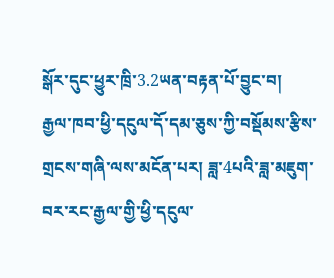སྒོར་དུང་ཕྱུར་ཁྲི་3.2ཡན་བརྟན་པོ་བྱུང་བ།
རྒྱལ་ཁབ་ཕྱི་དངུལ་དོ་དམ་ཅུས་ཀྱི་བསྡོམས་རྩིས་གྲངས་གཞི་ལས་མངོན་པར། ཟླ་4པའི་ཟླ་མཇུག་བར་རང་རྒྱལ་གྱི་ཕྱི་དངུལ་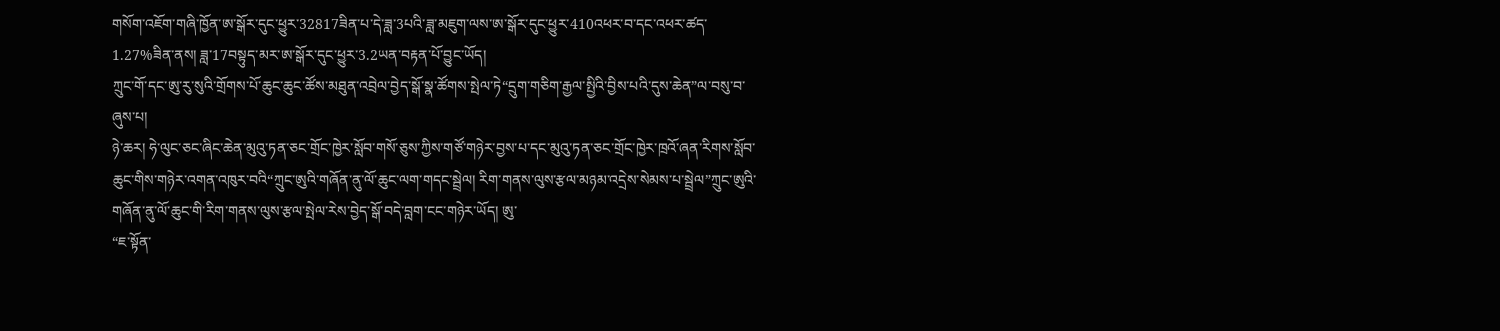གསོག་འཇོག་གཞི་ཁྱོན་ཨ་སྒོར་དུང་ཕྱུར་32817ཟིན་པ་དེ་ཟླ་3པའི་ཟླ་མཇུག་ལས་ཨ་སྒོར་དུང་ཕྱུར་410འཕར་བ་དང་འཕར་ཚད་1.27%ཟིན་ནས། ཟླ་17བསྟུད་མར་ཨ་སྒོར་དུང་ཕྱུར་3.2ཡན་བརྟན་པོ་བྱུང་ཡོད།
ཀྲུང་གོ་དང་ཨུ་རུ་སུའི་གྲོགས་པོ་ཆུང་ཆུང་ཚོས་མཐུན་འབྲེལ་བྱེད་སྒོ་སྣ་ཚོགས་སྤེལ་ཏེ“དྲུག་གཅིག་རྒྱལ་སྤྱིའི་བྱིས་པའི་དུས་ཆེན”ལ་བསུ་བ་ཞུས་པ།
ཉེ་ཆར། ཧེ་ལུང་ཅང་ཞིང་ཆེན་མུའུ་ཏན་ཅང་གྲོང་ཁྱེར་སློབ་གསོ་ཅུས་ཀྱིས་གཙོ་གཉེར་བྱས་པ་དང་མུའུ་ཏན་ཅང་གྲོང་ཁྱེར་ཁྲའོ་ཞན་རིགས་སློབ་ཆུང་གིས་གཉེར་འགན་འཁུར་བའི“ཀྲུང་ཨུའི་གཞོན་ནུ་ལོ་ཆུང་ལག་གདང་སྦྲེལ། རིག་གནས་ལུས་རྩལ་མཉམ་འདྲེས་སེམས་པ་སྦྲེལ”ཀྲུང་ཨུའི་གཞོན་ནུ་ལོ་ཆུང་གི་རིག་གནས་ལུས་རྩལ་སྤེལ་རེས་བྱེད་སྒོ་བདེ་བླག་ངང་གཉེར་ཡོད། ཨུ་
“ཇ་སྟོན་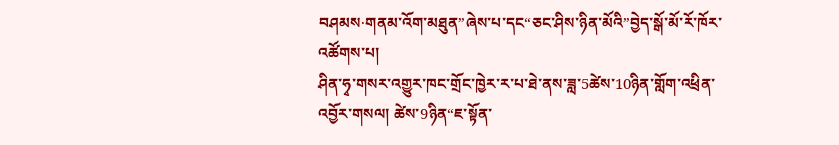བཤམས·གནམ་འོག་མཐུན”ཞེས་པ་དང“ཅང་ཤིས་ཉིན་མོའི”བྱེད་སྒོ་མོ་རོ་ཁོར་འཚོགས་པ།
ཤིན་ཧྭ་གསར་འགྱུར་ཁང་གྲོང་ཁྱེར་ར་པ་ཐེ་ནས་ཟླ་5ཚེས་10ཉིན་གློག་འཕྲིན་འབྱོར་གསལ། ཚེས་9ཉིན“ཇ་སྟོན་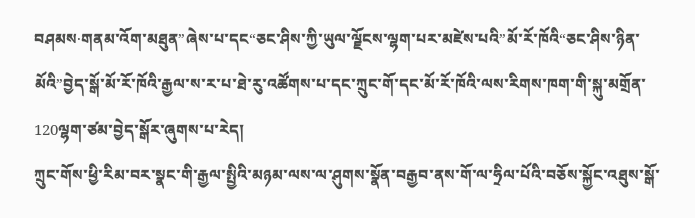བཤམས·གནམ་འོག་མཐུན”ཞེས་པ་དང“ཅང་ཤིས་ཀྱི་ཡུལ་ལྗོངས་ལྷག་པར་མཛེས་པའི”མོ་རོ་ཁོའི“ཅང་ཤིས་ཉིན་མོའི”བྱེད་སྒོ་མོ་རོ་ཁོའི་རྒྱལ་ས་ར་པ་ཐེ་རུ་འཚོགས་པ་དང་ཀྲུང་གོ་དང་མོ་རོ་ཁོའི་ལས་རིགས་ཁག་གི་སྐུ་མགྲོན་120ལྷག་ཙམ་བྱེད་སྒོར་ཞུགས་པ་རེད།
ཀྲུང་གོས་ཕྱི་རིམ་བར་སྣང་གི་རྒྱལ་སྤྱིའི་མཉམ་ལས་ལ་ཤུགས་སྣོན་བརྒྱབ་ནས་གོ་ལ་ཧྲིལ་པོའི་བཅོས་སྐྱོང་འཐུས་སྒོ་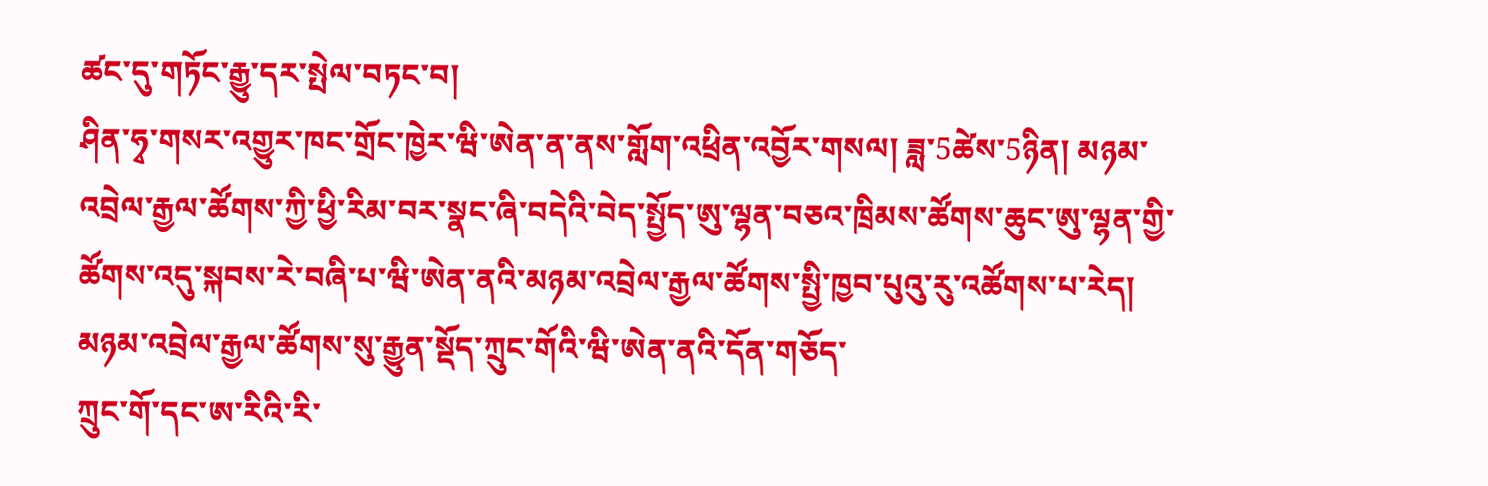ཚང་དུ་གཏོང་རྒྱུ་དར་སྤེལ་བཏང་བ།
ཤིན་ཧྭ་གསར་འགྱུར་ཁང་གྲོང་ཁྱེར་ཝི་ཨེན་ན་ནས་གློག་འཕྲིན་འབྱོར་གསལ། ཟླ་5ཚེས་5ཉིན། མཉམ་འབྲེལ་རྒྱལ་ཚོགས་ཀྱི་ཕྱི་རིམ་བར་སྣང་ཞི་བདེའི་བེད་སྤྱོད་ཨུ་ལྷན་བཅའ་ཁྲིམས་ཚོགས་ཆུང་ཨུ་ལྷན་གྱི་ཚོགས་འདུ་སྐབས་རེ་བཞི་པ་ཝི་ཨེན་ནའི་མཉམ་འབྲེལ་རྒྱལ་ཚོགས་སྤྱི་ཁྱབ་པུའུ་རུ་འཚོགས་པ་རེད། མཉམ་འབྲེལ་རྒྱལ་ཚོགས་སུ་རྒྱུན་སྡོད་ཀྲུང་གོའི་ཝི་ཨེན་ནའི་དོན་གཅོད་
ཀྲུང་གོ་དང་ཨ་རིའི་རི་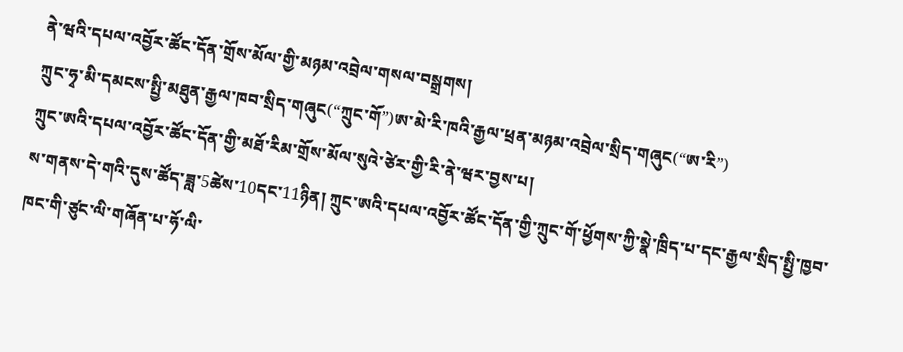ནེ་ཝའི་དཔལ་འབྱོར་ཚོང་དོན་གྲོས་མོལ་གྱི་མཉམ་འབྲེལ་གསལ་བསྒྲགས།
ཀྲུང་ཧྭ་མི་དམངས་སྤྱི་མཐུན་རྒྱལ་ཁབ་སྲིད་གཞུང(“ཀྲུང་གོ”)ཨ་མེ་རི་ཁའི་རྒྱལ་ཕྲན་མཉམ་འབྲེལ་སྲིད་གཞུང(“ཨ་རི”)
ཀྲུང་ཨའི་དཔལ་འབྱོར་ཚོང་དོན་གྱི་མཐོ་རིམ་གྲོས་མོལ་སུའེ་ཙེར་གྱི་རི་ནེ་ཝར་བྱས་པ།
ས་གནས་དེ་གའི་དུས་ཚོད་ཟླ་5ཚེས་10དང་11ཉིན། ཀྲུང་ཨའི་དཔལ་འབྱོར་ཚོང་དོན་གྱི་ཀྲུང་གོ་ཕྱོགས་ཀྱི་སྣེ་ཁྲིད་པ་དང་རྒྱལ་སྲིད་སྤྱི་ཁྱབ་ཁང་གི་ཙུང་ལི་གཞོན་པ་ཧོ་ལི་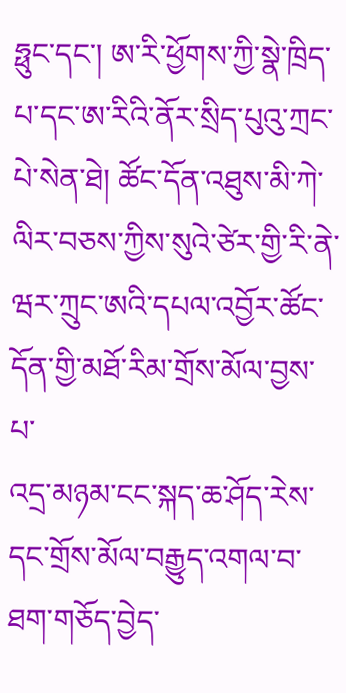ཧྥུང་དང་། ཨ་རི་ཕྱོགས་ཀྱི་སྣེ་ཁྲིད་པ་དང་ཨ་རིའི་ནོར་སྲིད་པུའུ་ཀྲང་པེ་སེན་ཐེ། ཚོང་དོན་འཐུས་མི་ཀེ་ལིར་བཅས་ཀྱིས་སུའེ་ཙེར་གྱི་རི་ནེ་ཝར་ཀྲུང་ཨའི་དཔལ་འབྱོར་ཚོང་དོན་གྱི་མཐོ་རིམ་གྲོས་མོལ་བྱས་པ་
འདྲ་མཉམ་ངང་སྐད་ཆ་ཤོད་རེས་དང་གྲོས་མོལ་བརྒྱུད་འགལ་བ་ཐག་གཅོད་བྱེད་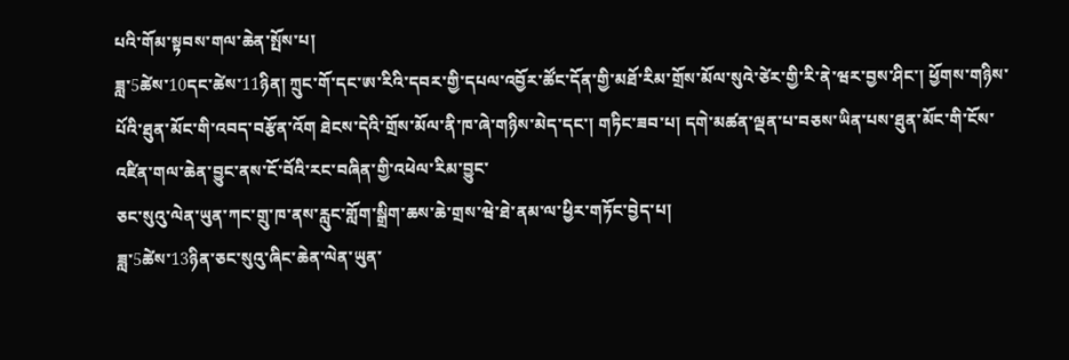པའི་གོམ་སྟབས་གལ་ཆེན་སྤོས་པ།
ཟླ་5ཚེས་10དང་ཚེས་11ཉིན། ཀྲུང་གོ་དང་ཨ་རིའི་དབར་གྱི་དཔལ་འབྱོར་ཚོང་དོན་གྱི་མཐོ་རིམ་གྲོས་མོལ་སུའེ་ཙེར་གྱི་རི་ནེ་ཝར་བྱས་ཤིང་། ཕྱོགས་གཉིས་པོའི་ཐུན་མོང་གི་འབད་བརྩོན་འོག ཐེངས་དེའི་གྲོས་མོལ་ནི་ཁ་ཞེ་གཉིས་མེད་དང་། གཏིང་ཟབ་པ། དགེ་མཚན་ལྡན་པ་བཅས་ཡིན་པས་ཐུན་མོང་གི་ངོས་འཛིན་གལ་ཆེན་བྱུང་ནས་ངོ་བོའི་རང་བཞིན་གྱི་འཕེལ་རིམ་བྱུང་
ཅང་སུའུ་ལེན་ཡུན་ཀང་གྲུ་ཁ་ནས་རླུང་གློག་སྒྲིག་ཆས་ཆེ་གྲས་ཝེ་ཐེ་ནམ་ལ་ཕྱིར་གཏོང་བྱེད་པ།
ཟླ་5ཚེས་13ཉིན་ཅང་སུའུ་ཞིང་ཆེན་ལེན་ཡུན་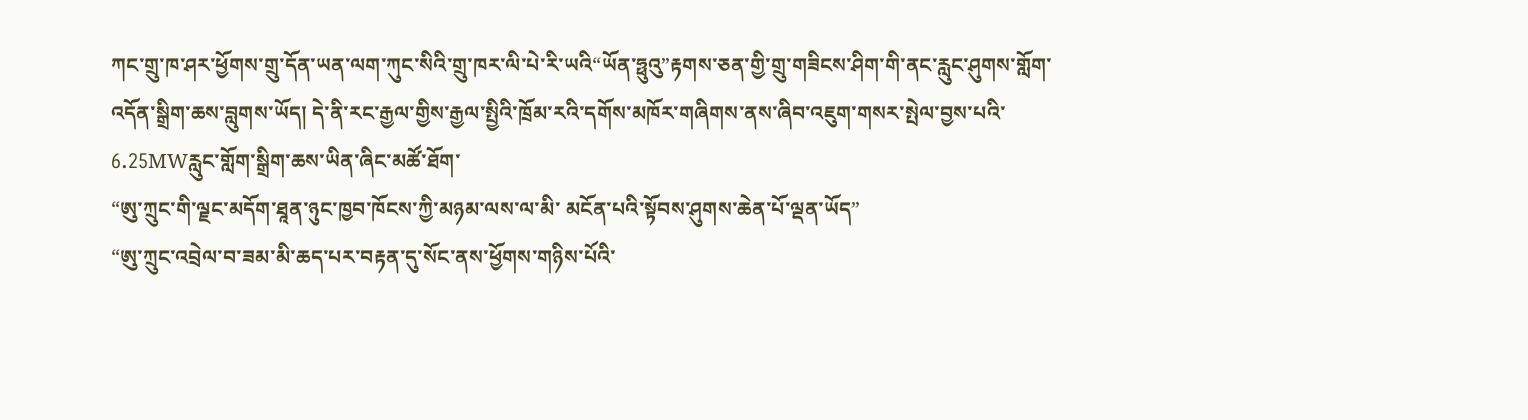ཀང་གྲུ་ཁ་ཤར་ཕྱོགས་གྲུ་དོན་ཡན་ལག་ཀུང་སིའི་གྲུ་ཁར་ལི་པེ་རི་ཡའི“ཡོན་ཧྥུའུ”རྟགས་ཅན་གྱི་གྲུ་གཟིངས་ཤིག་གི་ནང་རླུང་ཤུགས་གློག་འདོན་སྒྲིག་ཆས་བླུགས་ཡོད། དེ་ནི་རང་རྒྱལ་གྱིས་རྒྱལ་སྤྱིའི་ཁྲོམ་རའི་དགོས་མཁོར་གཞིགས་ནས་ཞིབ་འཇུག་གསར་སྤེལ་བྱས་པའི་6.25MWརླུང་གློག་སྒྲིག་ཆས་ཡིན་ཞིང་མཚོ་ཐོག་
“ཨུ་ཀྲུང་གི་ལྗང་མདོག་ཐཱན་ཉུང་ཁྱབ་ཁོངས་ཀྱི་མཉམ་ལས་ལ་མི་ མངོན་པའི་སྟོབས་ཤུགས་ཆེན་པོ་ལྡན་ཡོད”
“ཨུ་ཀྲུང་འབྲེལ་བ་ཟམ་མི་ཆད་པར་བརྟན་དུ་སོང་ནས་ཕྱོགས་གཉིས་པོའི་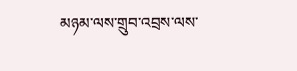མཉམ་ལས་གྲུབ་འབྲས་ལས་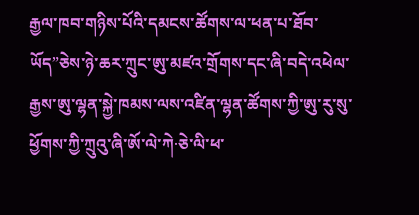རྒྱལ་ཁབ་གཉིས་པོའི་དམངས་ཚོགས་ལ་ཕན་པ་ཐོབ་ཡོད”ཅེས་ཉེ་ཆར་ཀྲུང་ཨུ་མཛའ་གྲོགས་དང་ཞི་བདེ་འཕེལ་རྒྱས་ཨུ་ལྷན་སྐྱེ་ཁམས་ལས་འཛིན་ལྷན་ཚོགས་ཀྱི་ཨུ་རུ་སུ་ཕྱོགས་ཀྱི་ཀྲུའུ་ཞི་ཨོ་ལེ་ཀེ·ཅེ་ལི་ཕ་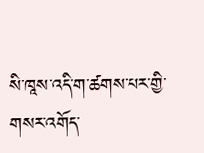སི་ཁཱས་འདི་ག་ཚགས་པར་གྱི་གསར་འགོད་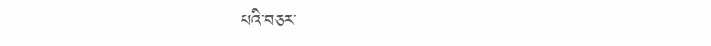པའི་བཅར་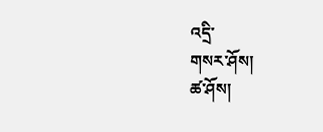འདྲི་
གསར་ཤོས།
ཚ་ཤོས།